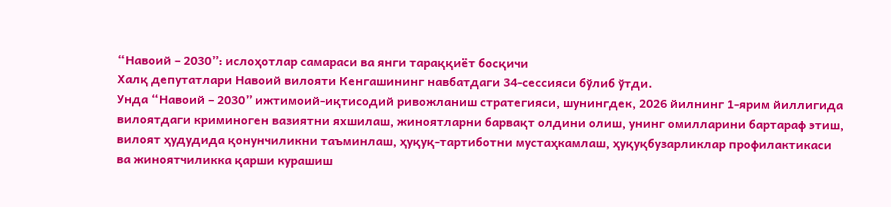“Навоий – 2030”: ислоҳотлар самараси ва янги тараққиёт босқичи
Халқ депутатлари Навоий вилояти Кенгашининг навбатдаги 34-сессияси бўлиб ўтди.
Унда “Навоий – 2030” ижтимоий-иқтисодий ривожланиш стратегияси, шунингдек, 2026 йилнинг 1-ярим йиллигида вилоятдаги криминоген вазиятни яхшилаш, жиноятларни барвақт олдини олиш, унинг омилларини бартараф этиш, вилоят ҳудудида қонунчиликни таъминлаш, ҳуқуқ-тартиботни мустаҳкамлаш, ҳуқуқбузарликлар профилактикаси ва жиноятчиликка қарши курашиш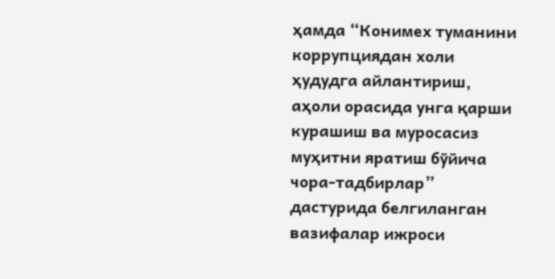ҳамда “Конимех туманини коррупциядан холи ҳудудга айлантириш, аҳоли орасида унга қарши курашиш ва муросасиз муҳитни яратиш бўйича чора-тадбирлар” дастурида белгиланган вазифалар ижроси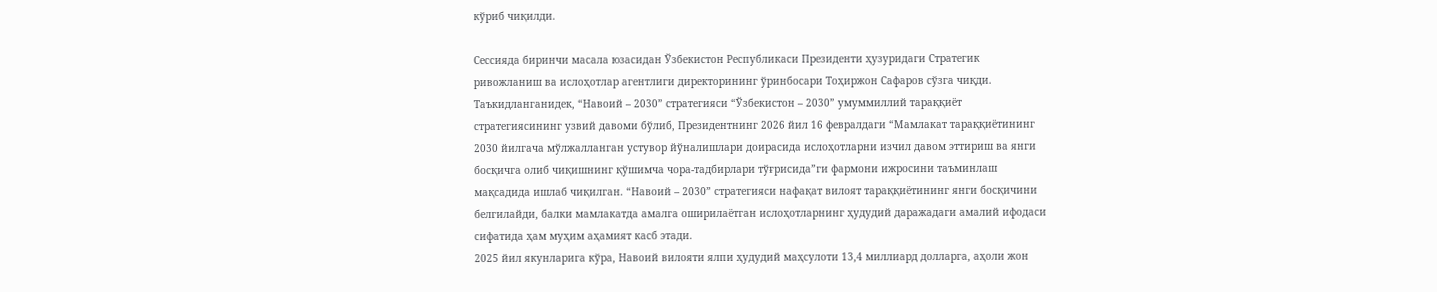кўриб чиқилди.

Сессияда биринчи масала юзасидан Ўзбекистон Республикаси Президенти ҳузуридаги Стратегик ривожланиш ва ислоҳотлар агентлиги директорининг ўринбосари Тоҳиржон Сафаров сўзга чиқди.
Таъкидланганидек, “Навоий – 2030” стратегияси “Ўзбекистон – 2030” умуммиллий тараққиёт стратегиясининг узвий давоми бўлиб, Президентнинг 2026 йил 16 февралдаги “Мамлакат тараққиётининг 2030 йилгача мўлжалланган устувор йўналишлари доирасида ислоҳотларни изчил давом эттириш ва янги босқичга олиб чиқишнинг қўшимча чора-тадбирлари тўғрисида”ги фармони ижросини таъминлаш мақсадида ишлаб чиқилган. “Навоий – 2030” стратегияси нафақат вилоят тараққиётининг янги босқичини белгилайди, балки мамлакатда амалга оширилаётган ислоҳотларнинг ҳудудий даражадаги амалий ифодаси сифатида ҳам муҳим аҳамият касб этади.
2025 йил якунларига кўра, Навоий вилояти ялпи ҳудудий маҳсулоти 13,4 миллиард долларга, аҳоли жон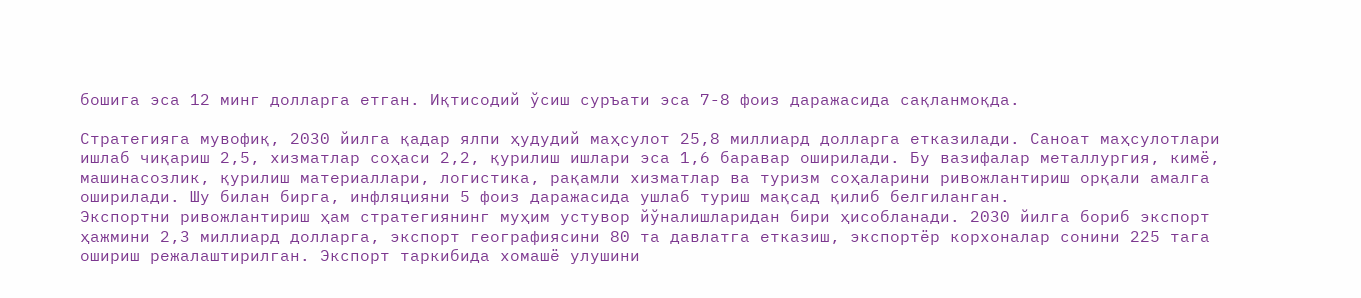бошига эса 12 минг долларга етган. Иқтисодий ўсиш суръати эса 7-8 фоиз даражасида сақланмоқда.

Стратегияга мувофиқ, 2030 йилга қадар ялпи ҳудудий маҳсулот 25,8 миллиард долларга етказилади. Саноат маҳсулотлари ишлаб чиқариш 2,5, хизматлар соҳаси 2,2, қурилиш ишлари эса 1,6 баравар оширилади. Бу вазифалар металлургия, кимё, машинасозлик, қурилиш материаллари, логистика, рақамли хизматлар ва туризм соҳаларини ривожлантириш орқали амалга оширилади. Шу билан бирга, инфляцияни 5 фоиз даражасида ушлаб туриш мақсад қилиб белгиланган.
Экспортни ривожлантириш ҳам стратегиянинг муҳим устувор йўналишларидан бири ҳисобланади. 2030 йилга бориб экспорт ҳажмини 2,3 миллиард долларга, экспорт географиясини 80 та давлатга етказиш, экспортёр корхоналар сонини 225 тага ошириш режалаштирилган. Экспорт таркибида хомашё улушини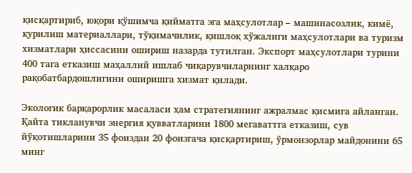қисқартириб, юқори қўшимча қийматга эга маҳсулотлар – машинасозлик, кимё, қурилиш материаллари, тўқимачилик, қишлоқ хўжалиги маҳсулотлари ва туризм хизматлари ҳиссасини ошириш назарда тутилган. Экспорт маҳсулотлари турини 400 тага етказиш маҳаллий ишлаб чиқарувчиларнинг халқаро рақобатбардошлигини оширишга хизмат қилади.

Экологик барқарорлик масаласи ҳам стратегиянинг ажралмас қисмига айланган. Қайта тикланувчи энергия қувватларини 1800 мегаваттга етказиш, сув йўқотишларини 35 фоиздан 20 фоизгача қисқартириш, ўрмонзорлар майдонини 65 минг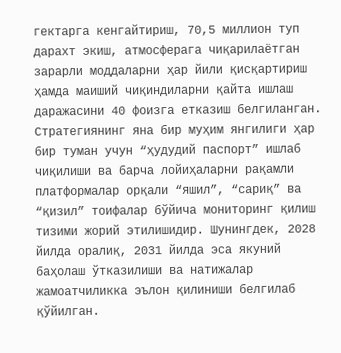гектарга кенгайтириш, 70,5 миллион туп дарахт экиш, атмосферага чиқарилаётган зарарли моддаларни ҳар йили қисқартириш ҳамда маиший чиқиндиларни қайта ишлаш даражасини 40 фоизга етказиш белгиланган.
Стратегиянинг яна бир муҳим янгилиги ҳар бир туман учун “ҳудудий паспорт” ишлаб чиқилиши ва барча лойиҳаларни рақамли платформалар орқали “яшил”, “сариқ” ва “қизил” тоифалар бўйича мониторинг қилиш тизими жорий этилишидир. Шунингдек, 2028 йилда оралиқ, 2031 йилда эса якуний баҳолаш ўтказилиши ва натижалар жамоатчиликка эълон қилиниши белгилаб қўйилган.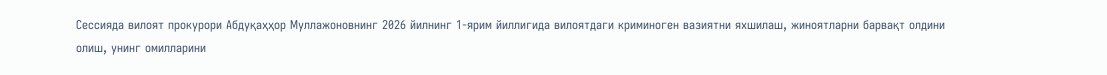Сессияда вилоят прокурори Абдуқаҳҳор Муллажоновнинг 2026 йилнинг 1-ярим йиллигида вилоятдаги криминоген вазиятни яхшилаш, жиноятларни барвақт олдини олиш, унинг омилларини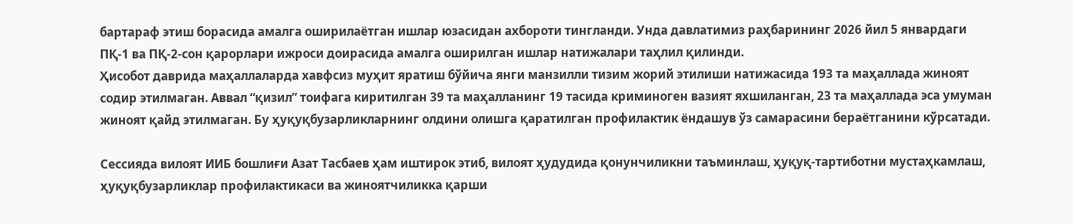бартараф этиш борасида амалга оширилаётган ишлар юзасидан ахбороти тингланди. Унда давлатимиз раҳбарининг 2026 йил 5 январдаги ПҚ-1 ва ПҚ-2-сон қарорлари ижроси доирасида амалга оширилган ишлар натижалари таҳлил қилинди.
Ҳисобот даврида маҳаллаларда хавфсиз муҳит яратиш бўйича янги манзилли тизим жорий этилиши натижасида 193 та маҳаллада жиноят содир этилмаган. Аввал “қизил” тоифага киритилган 39 та маҳалланинг 19 тасида криминоген вазият яхшиланган, 23 та маҳаллада эса умуман жиноят қайд этилмаган. Бу ҳуқуқбузарликларнинг олдини олишга қаратилган профилактик ёндашув ўз самарасини бераётганини кўрсатади.

Сессияда вилоят ИИБ бошлиғи Азат Тасбаев ҳам иштирок этиб, вилоят ҳудудида қонунчиликни таъминлаш, ҳуқуқ-тартиботни мустаҳкамлаш, ҳуқуқбузарликлар профилактикаси ва жиноятчиликка қарши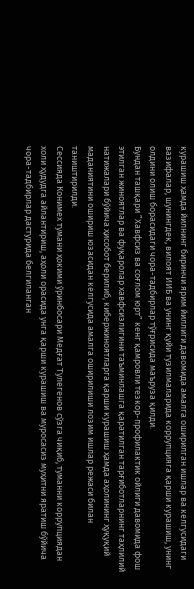курашиш ҳамда йилнинг биринчи ярим йиллиги давомида амалга оширилган ишлар ва келгусидаги вазифалар, шунингдек, вилоят ИИБ ва унинг қуйи тузилмаларида коррупцияга қарши курашиш, унинг олдини олиш борасидаги чора-тадбирлар тўғрисида маъруза қилди.
Бундан ташқари ”Хавфсиз ва соғлом юрт” кенг қамровли тезкор-профилактик ойлиги давомида фош этилган жиноятлар ва фуқаролар хавфсизлигини таъминлашга қаратилган тарғиботларнинг таҳлилий натижалари бўйича ҳисобот берилиб, кибержиноятларга қарши курашиш ҳамда аҳолининг ҳуқуқий маданиятини ошириш юзасидан келгусида амалга оширилиши лозим ишлар режаси билан таништирилди.
Сессияда Конимех тумани ҳокими ўринбосари Медғат Тулегенов сўзга чиқиб, туманни коррупциядан холи ҳудудга айлантириш, аҳоли орасида унга қарши курашиш ва муросасиз муҳитни яратиш бўйича чора-тадбирлар дастурида белгиланган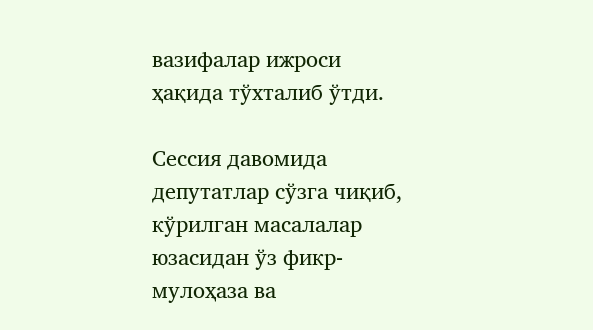вазифалар ижроси ҳақида тўхталиб ўтди.

Сессия давомида депутатлар сўзга чиқиб, кўрилган масалалар юзасидан ўз фикр-мулоҳаза ва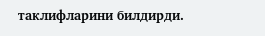таклифларини билдирди.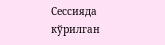Сессияда кўрилган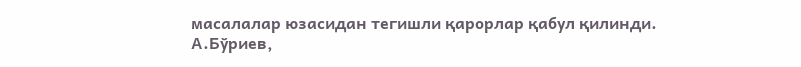масалалар юзасидан тегишли қарорлар қабул қилинди.
А.Бўриев,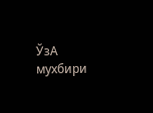ЎзА мухбири